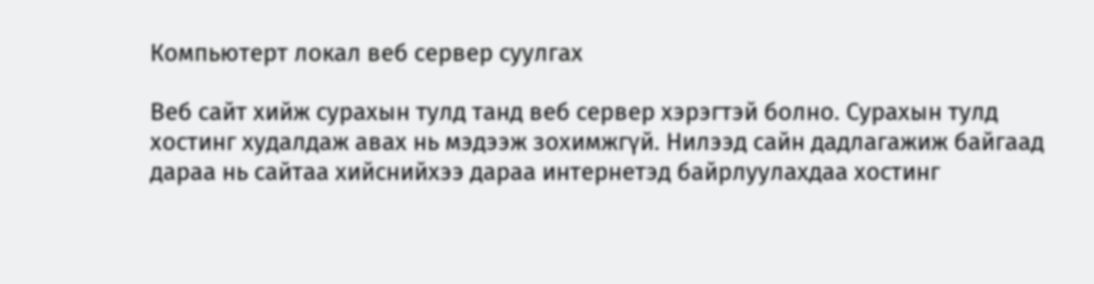Компьютерт локал веб сервер суулгах

Веб сайт хийж сурахын тулд танд веб сервер хэрэгтэй болно. Сурахын тулд хостинг худалдаж авах нь мэдээж зохимжгүй. Нилээд сайн дадлагажиж байгаад дараа нь сайтаа хийснийхээ дараа интернетэд байрлуулахдаа хостинг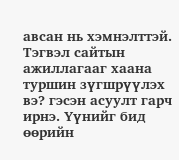авсан нь хэмнэлттэй. Тэгвэл сайтын ажиллагааг хаана туршин зүгшрүүлэх вэ? гэсэн асуулт гарч ирнэ. Үүнийг бид өөрийн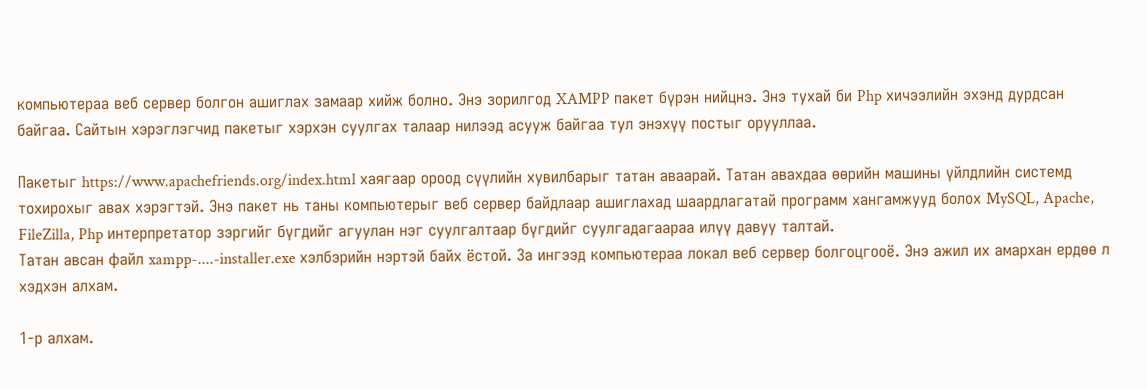компьютераа веб сервер болгон ашиглах замаар хийж болно. Энэ зорилгод XAMPP пакет бүрэн нийцнэ. Энэ тухай би Php хичээлийн эхэнд дурдсан байгаа. Сайтын хэрэглэгчид пакетыг хэрхэн суулгах талаар нилээд асууж байгаа тул энэхүү постыг орууллаа.

Пакетыг https://www.apachefriends.org/index.html хаягаар ороод сүүлийн хувилбарыг татан аваарай. Татан авахдаа өөрийн машины үйлдлийн системд тохирохыг авах хэрэгтэй. Энэ пакет нь таны компьютерыг веб сервер байдлаар ашиглахад шаардлагатай программ хангамжууд болох MySQL, Apache, FileZilla, Php интерпретатор зэргийг бүгдийг агуулан нэг суулгалтаар бүгдийг суулгадагаараа илүү давуу талтай.
Татан авсан файл xampp-....-installer.exe хэлбэрийн нэртэй байх ёстой. За ингээд компьютераа локал веб сервер болгоцгооё. Энэ ажил их амархан ердөө л хэдхэн алхам.

1-р алхам.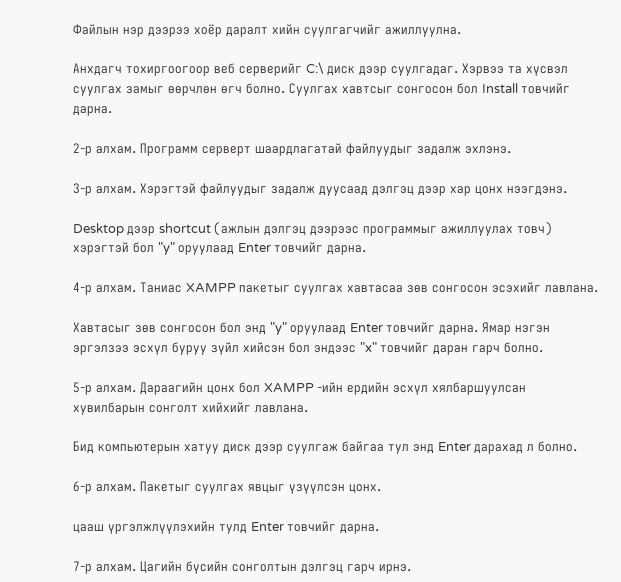Файлын нэр дээрээ хоёр даралт хийн суулгагчийг ажиллуулна.

Анхдагч тохиргоогоор веб серверийг C:\ диск дээр суулгадаг. Хэрвээ та хүсвэл суулгах замыг өөрчлөн өгч болно. Суулгах хавтсыг сонгосон бол Install товчийг дарна.

2-р алхам. Программ серверт шаардлагатай файлуудыг задалж эхлэнэ.

3-р алхам. Хэрэгтэй файлуудыг задалж дуусаад дэлгэц дээр хар цонх нээгдэнэ.

Desktop дээр shortcut (ажлын дэлгэц дээрээс программыг ажиллуулах товч) хэрэгтэй бол "y" оруулаад Enter товчийг дарна.

4-р алхам. Таниас XAMPP пакетыг суулгах хавтасаа зөв сонгосон эсэхийг лавлана.

Хавтасыг зөв сонгосон бол энд "y" оруулаад Enter товчийг дарна. Ямар нэгэн эргэлзээ эсхүл буруу зүйл хийсэн бол эндээс "x" товчийг даран гарч болно.

5-р алхам. Дараагийн цонх бол XAMPP -ийн ердийн эсхүл хялбаршуулсан хувилбарын сонголт хийхийг лавлана.

Бид компьютерын хатуу диск дээр суулгаж байгаа тул энд Enter дарахад л болно.

6-р алхам. Пакетыг суулгах явцыг үзүүлсэн цонх.

цааш үргэлжлүүлэхийн тулд Enter товчийг дарна.

7-р алхам. Цагийн бүсийн сонголтын дэлгэц гарч ирнэ.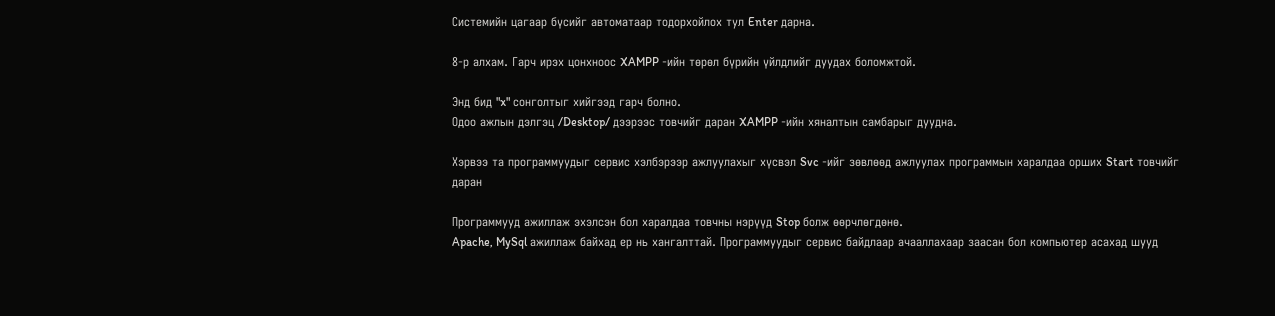Системийн цагаар бүсийг автоматаар тодорхойлох тул Enter дарна.

8-р алхам. Гарч ирэх цонхноос XAMPP -ийн төрөл бүрийн үйлдлийг дуудах боломжтой.

Энд бид "x" сонголтыг хийгээд гарч болно.
Одоо ажлын дэлгэц /Desktop/ дээрээс товчийг даран XAMPP -ийн хяналтын самбарыг дуудна.

Хэрвээ та программуудыг сервис хэлбэрээр ажлуулахыг хүсвэл Svc -ийг зөвлөөд ажлуулах программын харалдаа орших Start товчийг даран

Программууд ажиллаж эхэлсэн бол харалдаа товчны нэрүүд Stop болж өөрчлөгдөнө.
Apache, MySql ажиллаж байхад ер нь хангалттай. Программуудыг сервис байдлаар ачааллахаар заасан бол компьютер асахад шууд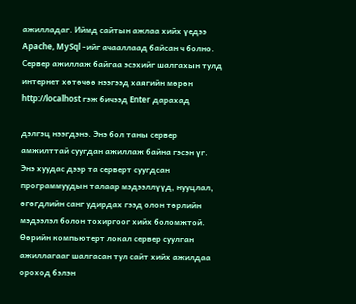ажилладаг. Иймд сайтын ажлаа хийх үедээ Apache, MySql -ийг ачааллаад байсан ч болно.
Сервер ажиллаж байгаа эсэхийг шалгахын тулд интернет хөтөчөө нээгээд хаягийн мөрөн http://localhost гэж бичээд Enter дарахад

дэлгэц нээгдэнэ. Энэ бол таны сервер амжилттай суугдан ажиллаж байна гэсэн үг. Энэ хуудас дээр та серверт суугдсан программуудын талаар мэдээллүүд, нууцлал, өгөгдлийн санг удирдах гээд олон төрлийн мэдээлэл болон тохиргоог хийх боломжтой. Өөрийн компьютерт локал сервер суулган ажиллагааг шалгасан тул сайт хийх ажилдаа ороход бэлэн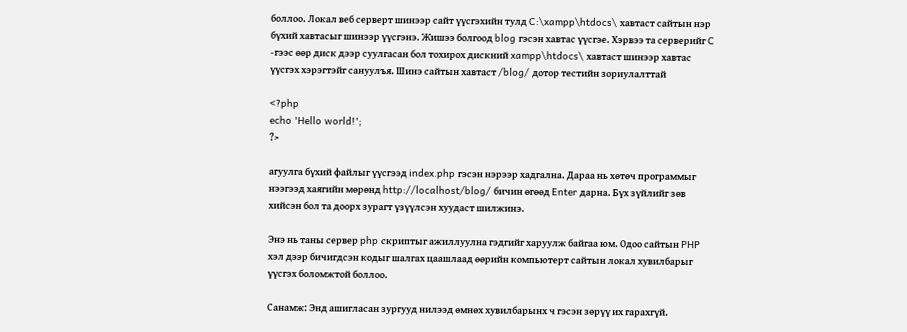боллоо. Локал веб серверт шинээр сайт үүсгэхийн тулд C:\xampp\htdocs\ хавтаст сайтын нэр бүхий хавтасыг шинээр үүсгэнэ. Жишээ болгоод blog гэсэн хавтас үүсгэе. Хэрвээ та серверийг C -гээс өөр диск дээр суулгасан бол тохирох дискний xampp\htdocs\ хавтаст шинээр хавтас үүсгэх хэрэгтэйг сануулъя. Шинэ сайтын хавтаст /blog/ дотор тестийн зориулалттай

<?php
echo 'Hello world!';
?>

агуулга бүхий файлыг үүсгээд index.php гэсэн нэрээр хадгална. Дараа нь хөтөч программыг нээгээд хаягийн мөрөнд http://localhost/blog/ бичин өгөөд Enter дарна. Бүх зүйлийг зөв хийсэн бол та доорх зурагт үзүүлсэн хуудаст шилжинэ.

Энэ нь таны сервер php скриптыг ажиллуулна гэдгийг харуулж байгаа юм. Одоо сайтын PHP хэл дээр бичигдсэн кодыг шалгах цаашлаад өөрийн компьютерт сайтын локал хувилбарыг үүсгэх боломжтой боллоо.

Санамж: Энд ашигласан зургууд нилээд өмнөх хувилбарынх ч гэсэн зөрүү их гарахгүй.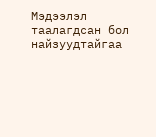Мэдээлэл таалагдсан бол найзуудтайгаа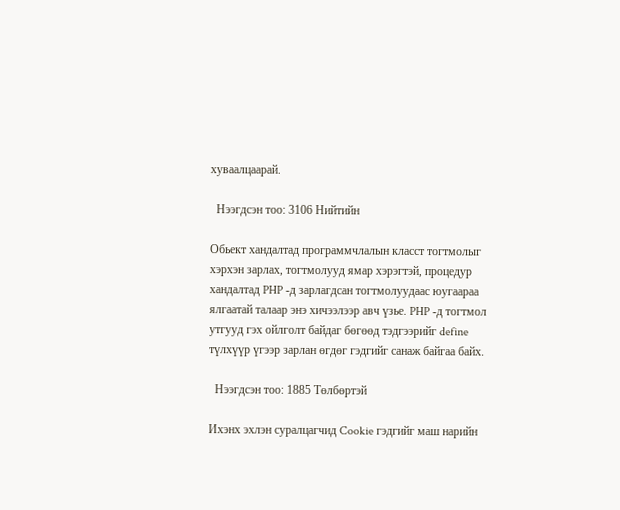хуваалцаарай.

  Нээгдсэн тоо: 3106 Нийтийн

Обьект хандалтад программчлалын класст тогтмолыг хэрхэн зарлах, тогтмолууд ямар хэрэгтэй, процедур хандалтад PHP -д зарлагдсан тогтмолуудаас юугаараа ялгаатай талаар энэ хичээлээр авч үзье. PHP -д тогтмол утгууд гэх ойлголт байдаг бөгөөд тэдгээрийг define түлхүүр үгээр зарлан өгдөг гэдгийг санаж байгаа байх.

  Нээгдсэн тоо: 1885 Төлбөртэй

Ихэнх эхлэн суралцагчид Cookie гэдгийг маш нарийн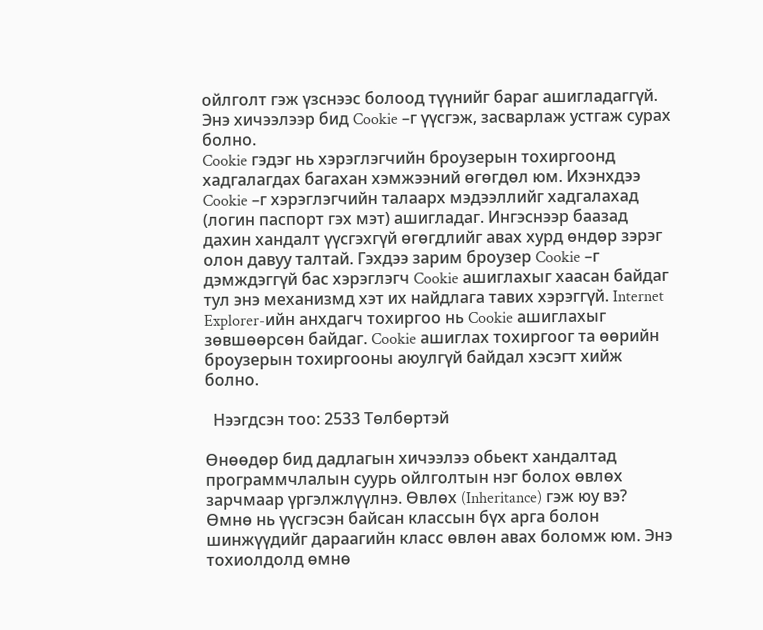ойлголт гэж үзснээс болоод түүнийг бараг ашигладаггүй. Энэ хичээлээр бид Cookie –г үүсгэж, засварлаж устгаж сурах болно.
Cookie гэдэг нь хэрэглэгчийн броузерын тохиргоонд хадгалагдах багахан хэмжээний өгөгдөл юм. Ихэнхдээ Cookie –г хэрэглэгчийн талаарх мэдээллийг хадгалахад (логин паспорт гэх мэт) ашигладаг. Ингэснээр баазад дахин хандалт үүсгэхгүй өгөгдлийг авах хурд өндөр зэрэг олон давуу талтай. Гэхдээ зарим броузер Cookie –г дэмждэггүй бас хэрэглэгч Cookie ашиглахыг хаасан байдаг тул энэ механизмд хэт их найдлага тавих хэрэггүй. Internet Explorer-ийн анхдагч тохиргоо нь Cookie ашиглахыг зөвшөөрсөн байдаг. Cookie ашиглах тохиргоог та өөрийн броузерын тохиргооны аюулгүй байдал хэсэгт хийж болно.

  Нээгдсэн тоо: 2533 Төлбөртэй

Өнөөдөр бид дадлагын хичээлээ обьект хандалтад программчлалын суурь ойлголтын нэг болох өвлөх зарчмаар үргэлжлүүлнэ. Өвлөх (Inheritance) гэж юу вэ? Өмнө нь үүсгэсэн байсан классын бүх арга болон шинжүүдийг дараагийн класс өвлөн авах боломж юм. Энэ тохиолдолд өмнө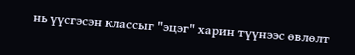нь үүсгэсэн классыг "эцэг" харин түүнээс өвлөлт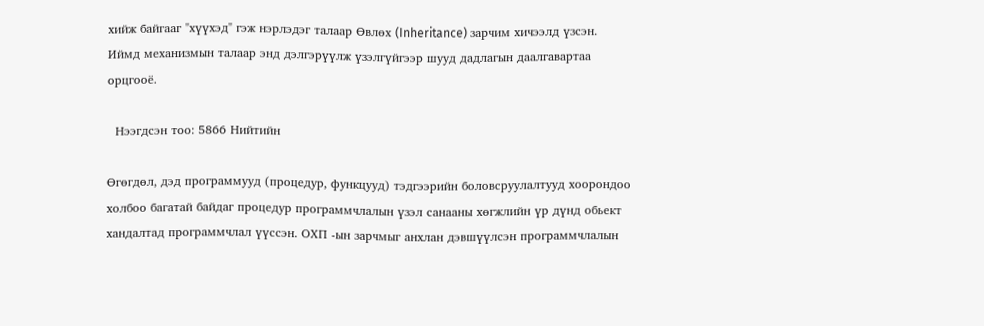хийж байгааг "хүүхэд" гэж нэрлэдэг талаар Өвлөх (Inheritance) зарчим хичээлд үзсэн. Иймд механизмын талаар энд дэлгэрүүлж үзэлгүйгээр шууд дадлагын даалгавартаа орцгооё.

  Нээгдсэн тоо: 5866 Нийтийн

Өгөгдөл, дэд программууд (процедур, функцууд) тэдгээрийн боловсруулалтууд хоорондоо холбоо багатай байдаг процедур программчлалын үзэл санааны хөгжлийн үр дүнд обьект хандалтад программчлал үүссэн. ОХП -ын зарчмыг анхлан дэвшүүлсэн программчлалын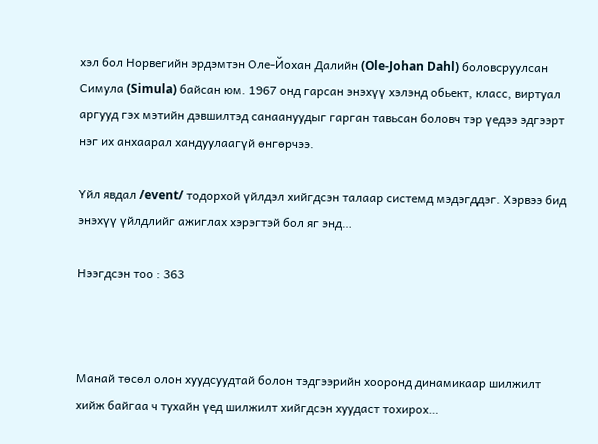хэл бол Норвегийн эрдэмтэн Оле-Йохан Далийн (Ole-Johan Dahl) боловсруулсан Симула (Simula) байсан юм. 1967 онд гарсан энэхүү хэлэнд обьект, класс, виртуал аргууд гэх мэтийн дэвшилтэд санаануудыг гарган тавьсан боловч тэр үедээ эдгээрт нэг их анхаарал хандуулаагүй өнгөрчээ.

Үйл явдал /event/ тодорхой үйлдэл хийгдсэн талаар системд мэдэгддэг. Хэрвээ бид энэхүү үйлдлийг ажиглах хэрэгтэй бол яг энд…

Нээгдсэн тоо : 363



Манай төсөл олон хуудсуудтай болон тэдгээрийн хооронд динамикаар шилжилт хийж байгаа ч тухайн үед шилжилт хийгдсэн хуудаст тохирох…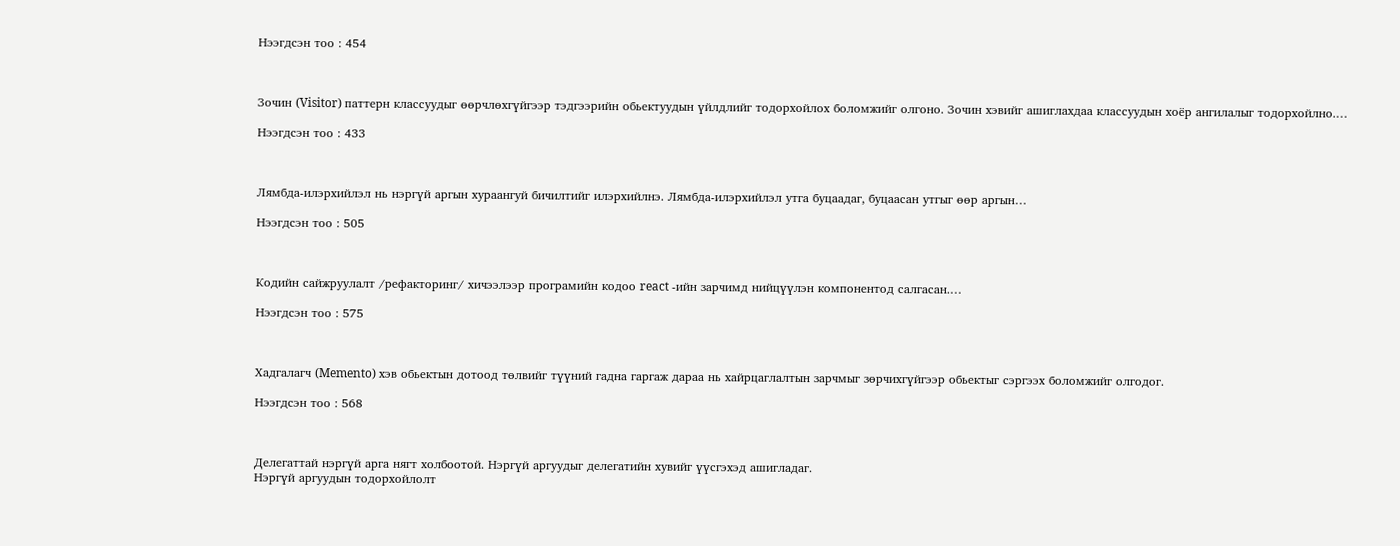Нээгдсэн тоо : 454



Зочин (Visitor) паттерн классуудыг өөрчлөхгүйгээр тэдгээрийн обьектуудын үйлдлийг тодорхойлох боломжийг олгоно. Зочин хэвийг ашиглахдаа классуудын хоёр ангилалыг тодорхойлно.…

Нээгдсэн тоо : 433



Лямбда-илэрхийлэл нь нэргүй аргын хураангуй бичилтийг илэрхийлнэ. Лямбда-илэрхийлэл утга буцаадаг, буцаасан утгыг өөр аргын…

Нээгдсэн тоо : 505



Кодийн сайжруулалт /рефакторинг/ хичээлээр програмийн кодоо react -ийн зарчимд нийцүүлэн компонентод салгасан.…

Нээгдсэн тоо : 575



Хадгалагч (Memento) хэв обьектын дотоод төлвийг түүний гадна гаргаж дараа нь хайрцаглалтын зарчмыг зөрчихгүйгээр обьектыг сэргээх боломжийг олгодог.

Нээгдсэн тоо : 568



Делегаттай нэргүй арга нягт холбоотой. Нэргүй аргуудыг делегатийн хувийг үүсгэхэд ашигладаг.
Нэргүй аргуудын тодорхойлолт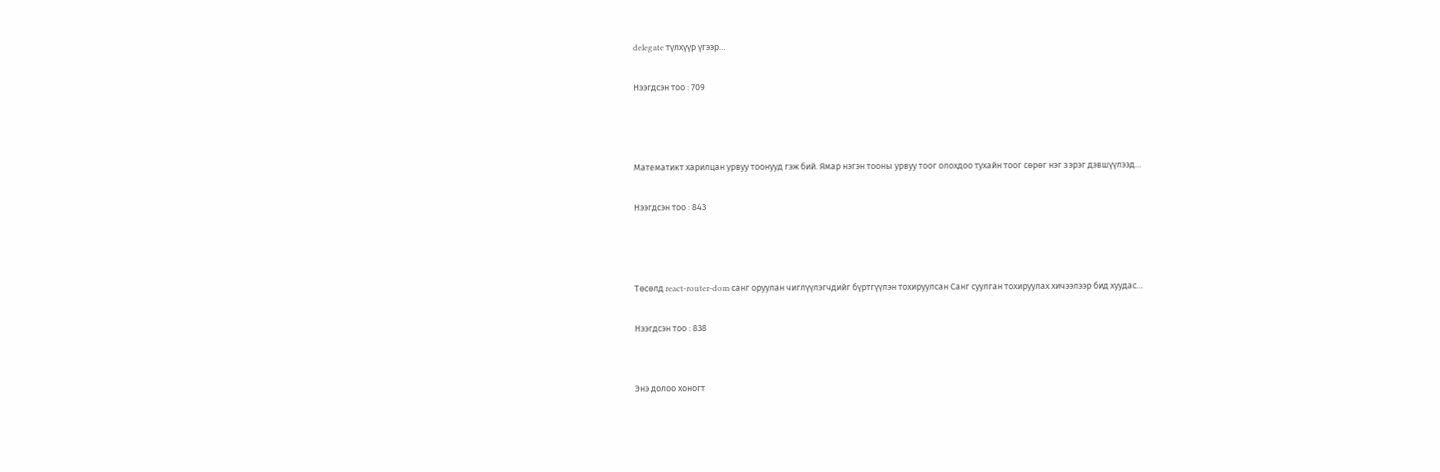delegate түлхүүр үгээр…

Нээгдсэн тоо : 709



Математикт харилцан урвуу тоонууд гэж бий. Ямар нэгэн тооны урвуу тоог олохдоо тухайн тоог сөрөг нэг зэрэг дэвшүүлээд…

Нээгдсэн тоо : 843



Төсөлд react-router-dom санг оруулан чиглүүлэгчдийг бүртгүүлэн тохируулсан Санг суулган тохируулах хичээлээр бид хуудас…

Нээгдсэн тоо : 838


Энэ долоо хоногт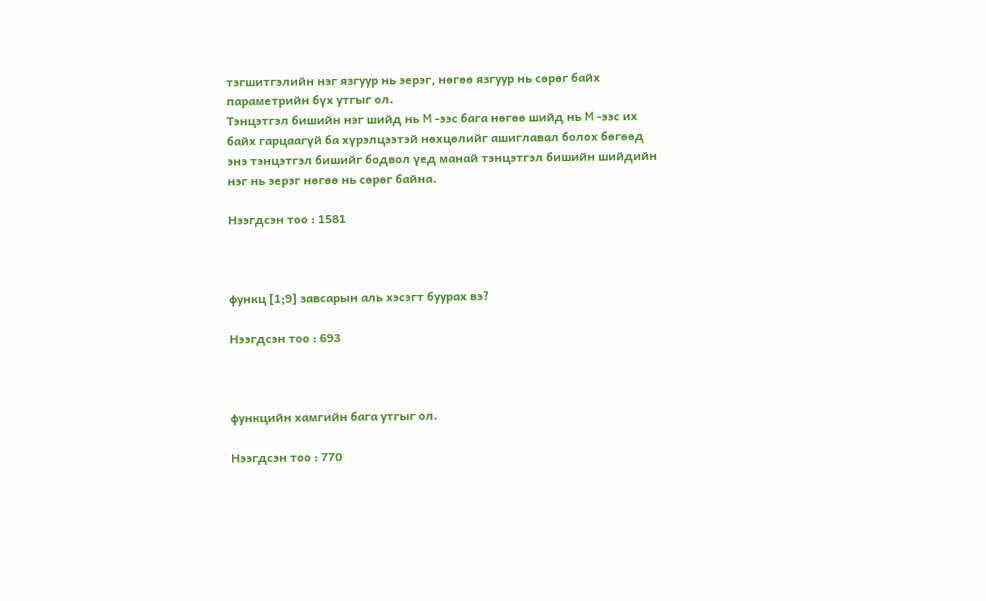тэгшитгэлийн нэг язгуур нь эерэг, нөгөө язгуур нь сөрөг байх параметрийн бүх утгыг ол.
Тэнцэтгэл бишийн нэг шийд нь M -ээс бага нөгөө шийд нь M -ээс их байх гарцаагүй ба хүрэлцээтэй нөхцөлийг ашиглавал болох бөгөөд энэ тэнцэтгэл бишийг бодвол үед манай тэнцэтгэл бишийн шийдийн нэг нь эерэг нөгөө нь сөрөг байна.

Нээгдсэн тоо : 1581



функц [1;9] завсарын аль хэсэгт буурах вэ?

Нээгдсэн тоо : 693



функцийн хамгийн бага утгыг ол.

Нээгдсэн тоо : 770